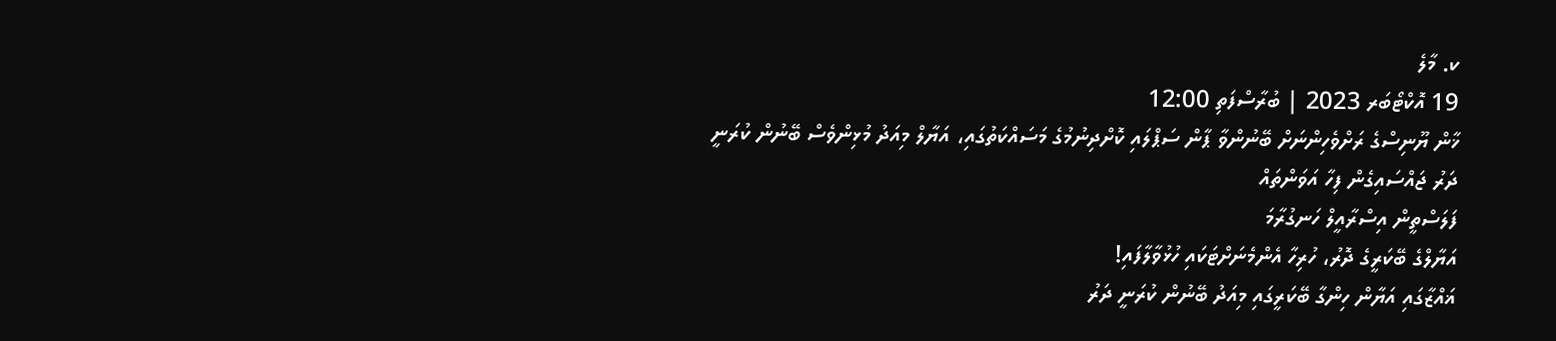ކ. މާލެ
19 އޮކްޓޯބަރ 2023 | ބުރާސްފަތި 12:00
ޚާން ޔޫނިސްގެ ރަށްވެހިންނަށް ބޭނުންވާ ޕާން ސަޕްލައި ކޮށްދިނުމުގެ މަސައްކަތުގައި، އަޔާލް މިއަދު މުޅިންވެސް ބޭނުން ކުރަނީ ދަރު ޖައްސައިގެން ފިހާ އަވަންތައް
ފަލަސްތީން އިސްރާއީލް ހަނގުރާމަ
އަޔާލްގެ ބޭކަރީގެ ދޮރު، ހުރިހާ އެންމެނަށްޓަކައި ހުޅުވާލާފައި!
ޣައްޒާގައި އަޔާން ހިންގާ ބޭކަރީގައި މިއަދު ބޭނުން ކުރަނީ ދަރު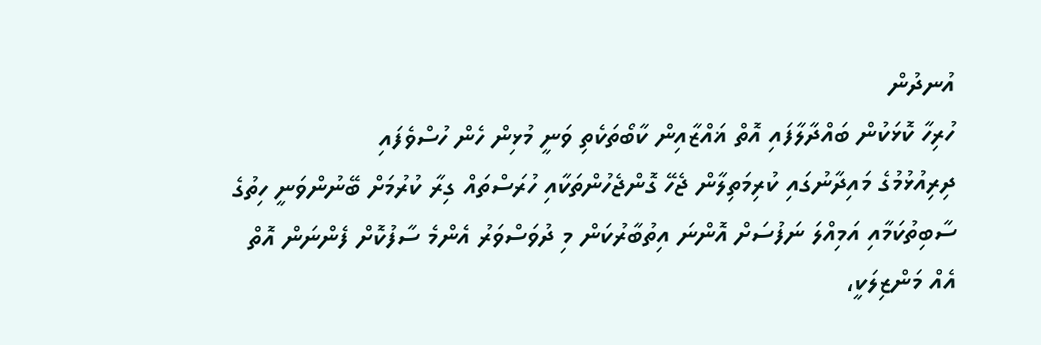އުނދުން
ހުރިހާ ކޮޅަކުން ބައްދާލާފައި އޮތް ޣައްޒާއިން ކާބޯތަކެތި ވަނީ މުޅިން ހެން ހުސްވެފައި
ދިރިއުޅުމުގެ މައިދާނުގައި ކުރިމަތިލާން ޖެހޭ ގޮންޖެހުންތަކާއި ހުރަސްތައް ގިރާ ކުރުމަށް ބޭނުންވަނީ ހިތުގެ ސާބިތުކަމާއި އަމިއްލަ ނަފުސަށް އޮންނަ އިތުބާރުކަން މި ދުވަސްވަރު އެންމެ ސާފުކޮށް ފެންނަން އޮތް އެއް މަންޒިލަކީ،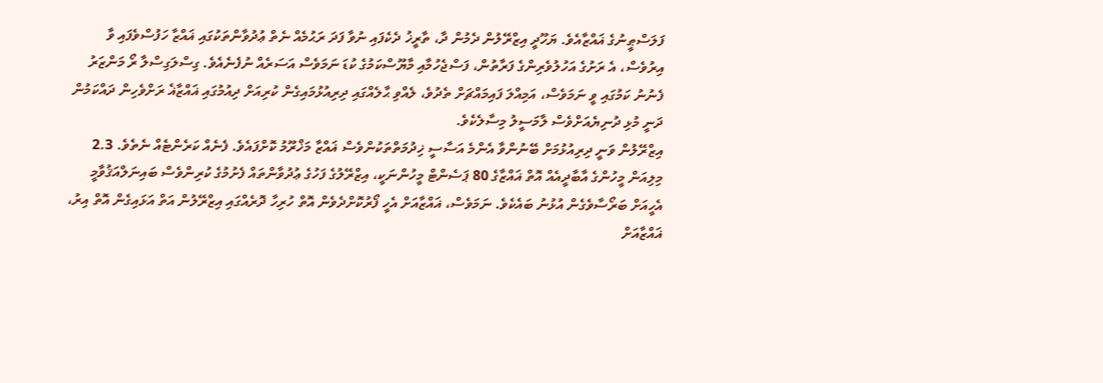ފަލަސްޠީނުގެ ޣައްޒާއެވެ. ޔަހޫދީ އިޒްރޭލުން ދެމުން ދާ، ތާރީޚު ދެކެފައި ނުވާ ފަދަ ރަޙުމެއް ނެތް ޢުދުވާންތަކުގައި ޣައްޒާ ހަފުސްވެފައި ވާ އިރުވެސް، އެ ރަށުގެ އަހުލުވެރިންގެ ފަރާތުން، ފަސްޖެހުމާއި މާޔޫސްކަމުގެ ކުޑަ ނަމަވެސް އަސަރެއް ނުފެނެއެވެ. ގިސްލަގިސްލާ ރޯ މަންޒަރު ފެނުނު ކަމުގައި ވީ ނަމަވެސް، އަމިއްލަ ފައިމައްޗަށް ތެދުވެ، ލެއްވި ޙާލެއްގައި ދިރިއުޅުމައިގެން ކުރިއަށް ދިއުމުގައި ޣައްޒާޣެ ރަށްވެހިން ދައްކަމުން ދަނީ މުޅި ދުނިޔެއަށްވެސް ލާމަސީލު މިސާލެކެވެ.
އިޒްރޭލުން ވަނީ ދިރިއުޅުމަށް ބޭނުންވާ އެންމެ އަސާސީ ޚިދުމަތްތަކުންވެސް ޣައްޒާ މަޚްރޫމު ކޮށްފައެވެ. ފެނެއް ކަރެންޓެއް ނެތެވެ. 2.3 މިލިއަން މީހުންގެ އާބާދީއެއް އޮތް ޣައްޒާގެ 80 ޕަސެންޓް މީހުންނަކީ، އިޒްރޭލުގެ ފަހުގެ ޢުދުވާންތައް ފެށުމުގެ ކުރިންވެސް ބައިނަލްއަޤުވާމީ އެހީއަށް ބަރޯސާވެގެން އުޅުނު ބައެކެވެ. ނަމަވެސް، ޣައްޒާއަށް އެހީ ފޯރުކޮށްދެވެން އޮތް ހުރިހާ ދޮރެއްގައި އިޒްރޭލުން އަތް އަޅައިގެން އޮތް އިރު، ޣައްޒާއަށް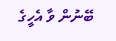ބޭނުން ވާ އެހީގެ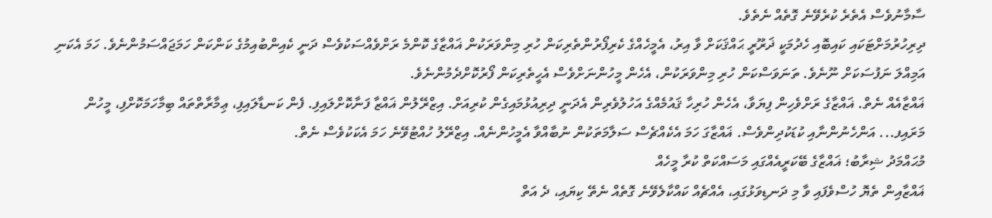ސާމާނުވެސް އެތެރެ ކުރެވޭނެ ގޮތެއް ނެތެވެ.
ދިރިހުރުމަށްޓަކައި ކައިބޮއި ހެދުމަކީ ޛަރޫރީ ޙައްޤަކަށް ވާ އިރު، އެމީހެއްގެ ކެރިފޯރުންތެރިކަން ހުރި މިންވަރަކުން ޣައްޒާގެ ކޮންމެ ރަށްވެއްސަކުވެސް ދަނީ ކެއިންބުއިމުގެ ކަންކަން ހަމަޖައްސަމުންނެވެ. ހަމަ އެކަނި އަމިއްލަ ނަފުސަކަށް ނޫނެވެ. ތަނަވަސްކަން ހުރި މިންވަރަކުން، އެހެން މީހުންނަށްވެސް އެހީތެރިކަން ފޯރުކޮށްދެމުންނެވެ.
ޣައްޒާއެއް ނެތް. ޣައްޒާގެ ރަށްވެހިން ފިޔަވާ، އެހެން ހުރިހާ ޤައުމެއްގެ އަހުލުވެރިން އެދަނީ ދިރިއުޅުމައިގެން ކުރިއަށް. އިޒްރޭލުން ޣައްޒާ ފަނާކޮށްލައިފި. ފެން ކަނޑާލައިފި، ޢިމާރާތްތައް ބިމާހަމަކޮށްފި، މީހުން މަރައިފ... އަންހެނުންނާއި ކުޑަކުދިންވެސް. ޣައްޒާގަ ހަމަ އެކެއްޗެސް ސަލާމަތަކުން ނުބާއްވާ އެމީހުންނެއް. އިޒްރޭލު ހުއްޓުވޭނެ ހަމަ އެކަކުވެސް ނެތް.
މުޙައްމަދު ޝިރާބު؛ ޣައްޒާގެ ބޭކަރީއެއްގައި މަސައްކަތް ކުރާ މީހެއް
ޣައްޒާއިން ތެޔޮ ހުސްވެފައި ވާ މި ދަނޑިވަޅުގައި، އެއްޗެއް ކައްކާލެވޭނެ ގޮތެއް ނެތޭ ކިޔައި، ދެ އަތް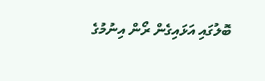ބޮލުގައި އަޅައިގެން ރޯން އިނުމުގެ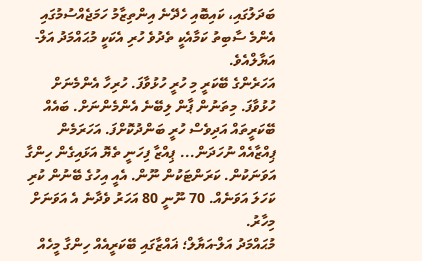ބަދަލުގައި، ކައިބޮއި ހެދޭނެ އިންތިޒާމު ހަމަޖެއްސުމުގައި އެންމެ ސާބިތު ކަމާއެކީ ތެދުވެ ހުރި އެކަކީ މުޙައްމަދު އަލް-އަޔާލްއެވެ.
އަހަރެންގެ ބޭކަރީ މި ހުރީ ހުޅުވާފަ. ހުރިހާ އެންމެނަށް ހުޅުވާފަ. މިތަނުން ޕާން ލިބޭނެ އެންމެންނަށް. ބައެއް ބޭކަރީތައް އަދިވެސް ހުރީ ބަންދުކޮށްފަ. އަހަރަމެން ޕިއްޒާއެއް ނުހަދަން... ޕިއްޒާ ފިހަނީ ތެޔޮ އަޅައިގެން ހިންގާ އަވަނަކުން. ކަރަންޓަކުން ނޫން. އެއީ އިހުގެ ބޭނުން ކުރި ކަހަލަ އަވަނެއް. 70 ނޫނީ 80 އަހަރު ވެދާނެ އެ އަވަނަށް މިހާރު.
މުޙައްމަދު އަލް-އަޔާލް؛ ޣައްޒާގައި ބޭކަރީއެއް ހިންގާ މީހެއް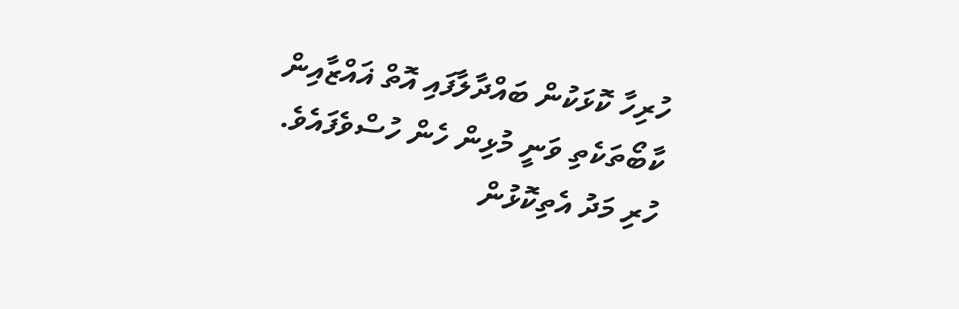ހުރިހާ ކޮޅަކުން ބައްދާލާފައި އޮތް ޣައްޒާއިން ކާބޯތަކެތި ވަނީ މުޅިން ހެން ހުސްވެފައެވެ. ހުރި މަދު އެތިކޮޅުން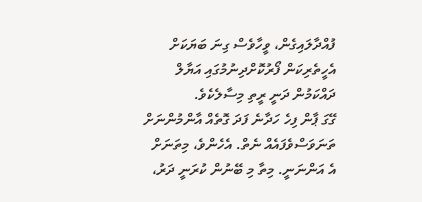ފުއްދާލައިގެން، ވީހާވެސް ގިނަ ބަޔަކަށް އެހީތެރިކަން ފޯރުކޮށްދިނުމުގައި އަޔާލް ދައްކަމުން ދަނީ ރީތި މިސާލެކެވެ.
ގޭގަ ޕާން ފިހެ ހަދާނެ ފަދަ ގޮތެއް އާންމުންނަށް ތަނަވަސްވެފައެއް ނެތް. އެހެންވެ، މިތަނަށް އެ އަންނަނީ. މިތާ މި ބޭނުން ކުރަނީ ދަރު،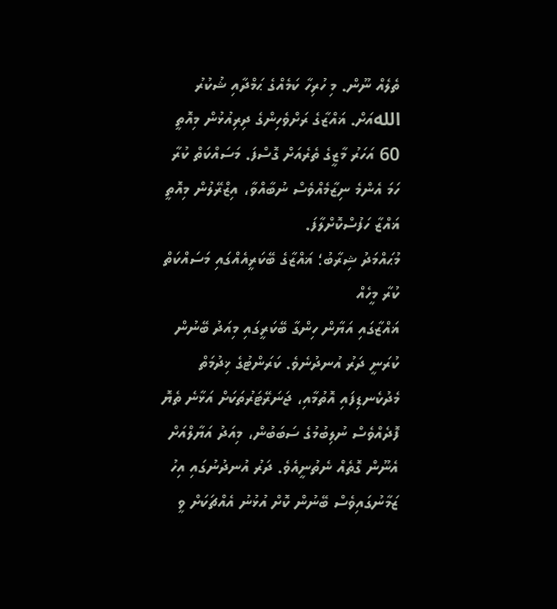ތެލެއް ނޫން. މި ހުރިހާ ކަމެއްގެ ޙަމްދާއި ޝުކުރު اللهއަށް. ޣައްޒާގެ ރަށްވެހިންގެ ދިރިއުޅުން މިއޮތީ 60 އަހަރު މާޒީގެ ތެރެއަށް ގޮސްފަ. މަސައްކަތް ކުރާ ހަމަ އެންމެ ނިޒާމެއްވެސް ނުބާއްވާ، އިޒްރޭލުން މިއޮތީ ޣައްޒާ ހަފުސްކޮށްލާފަ.
މުޙައްމަދު ޝިރާބު؛ ޣައްޒާގެ ބޭކަރީއެއްގައި މަސައްކަތް ކުރާ މީހެއް
ޣައްޒާގައި އަޔާން ހިންގާ ބޭކަރީގައި މިއަދު ބޭނުން ކުރަނީ ދަރު އުނދުނެވެ. ކަރަންޓުގެ ޚިދުމަތް މެދުކެނޑިފައި އޮތުމާއި، ޖަނަރޭޓަރުތަކަށް އަޅާނެ ތެޔޮ ފޮދެއްވެސް ނުލިބުމުގެ ސަބަބުން، މިއަދު އަޔާލްއަށް އެނޫން ގޮތެއް ނެތުނީއެވެ. ދަރު އުނދުނުގައި އިހު ޒަމާނުގައިވެސް ބޭނުން ކޮށް އުޅުނު އެއްޗަކަށް ވީ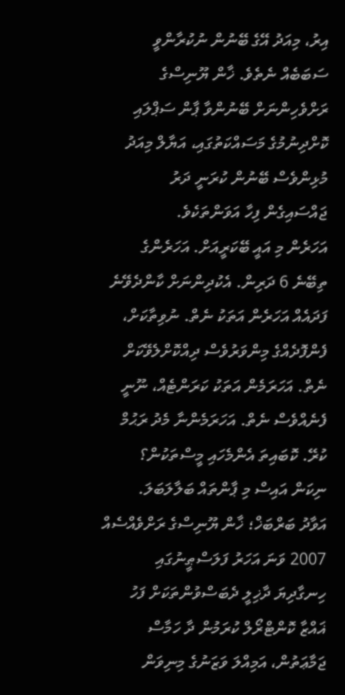އިރު، މިއަދު އޭގެ ބޭނުން ނުކުރާންވީ ސަބަބެއް ނެތެވެ. ޚާން ޔޫނިސްގެ ރަށްވެހިންނަށް ބޭނުންވާ ޕާން ސަޕްލައި ކޮށްދިނުމުގެ މަސައްކަތުގައި، އަޔާލް މިއަދު މުޅިންވެސް ބޭނުން ކުރަނީ ދަރު ޖައްސައިގެން ފިހާ އަވަންތަކެވެ.
އަހަރެން މި އައީ ބޭކަރީއަށް. އަހަރެންގެ ތިބޭނެ 6 ދަރިން. އެކުދިންނަށް ކާންދެވޭނެ ފަދައެއް އަހަރެން އަތަކު ނެތް. ނުވިތާކަށް، ފެންފޮދެއްގެ މިންވަރުވެސް ދިއްކޮށްލެވޭކަށް ނެތް. އަހަރަމެން އަތަކު ކަރަންޓެއް، ނޫނީ ފެނެއްވެސް ނެތް. އަހަރަމެންނާ މެދު ރަޙުމް ކުރޭ. ކޮބައިތަ އެންމެހައި މީސްތަކުން؟ ނިކަން އައިސް މި ޕާންތައް ބަލާލަބަލަ.
އަވާދު ބަރްބަޚް؛ ޚާން ޔޫނިސްގެ ރަށްވެއްސެއް
2007 ވަނަ އަހަރު ފަލަސްޠީނުގައި ހިނގާދިޔަ ދާޚިލީ ދެބަސްވުންތަކަށް ފަހު ޣައްޒާ ކޮންޓްރޯލް ކުރަމުން ދާ ހަމާސް ޖަމާޢަތުން، އަމިއްލަ ވަޒަނުގެ މިނިވަން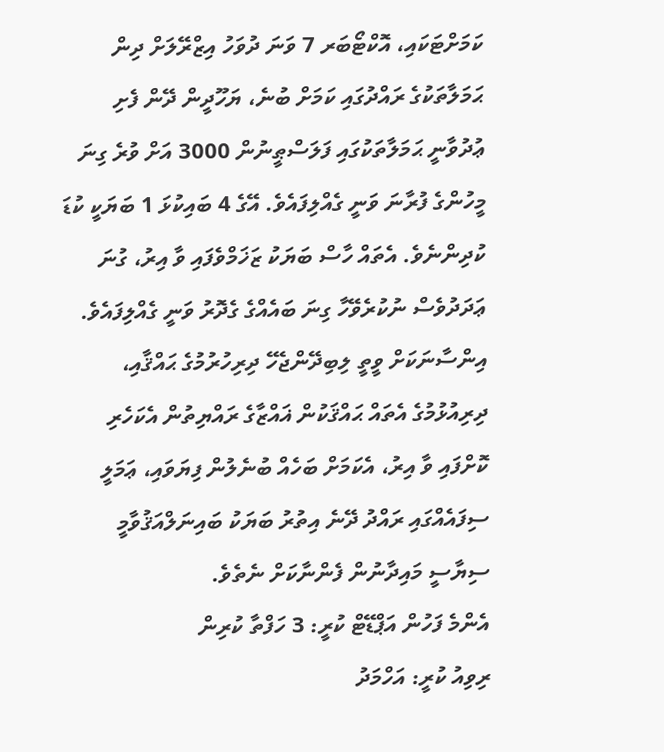ކަމަށްޓަކައި، އޮކްޓޯބަރ 7 ވަނަ ދުވަހު އިޒްރޭލަށް ދިން ޙަމަލާތަކުގެ ރައްދުގައި ކަމަށް ބުނެ، ޔަހޫދީން ދޭން ފެށި ޢުދުވާނީ ޙަމަލާތަކުގައި ފަލަސްޠީނުން 3000 އަށް ވުރެ ގިނަ މީހުންގެ ފުރާނަ ވަނީ ގެއްލިފައެވެ. އޭގެ 4 ބައިކުޅަ 1 ބަޔަކީ ކުޑަ ކުދިންނެވެ. އެތައް ހާސް ބަޔަކު ޒަޚަމްވެފައި ވާ އިރު، ގުނަ ޢަދަދުވެސް ނުކުރެވޭހާ ގިނަ ބައެއްގެ ގެދޮރު ވަނީ ގެއްލިފައެވެ. އިންސާނަކަށް ވީތީ ލިބިދޭންޖެހޭ ދިރިހުރުމުގެ ޙައްޤާއި، ދިރިއުޅުމުގެ އެތައް ޙައްޤަކުން ޣައްޒާގެ ރައްޔިތުން އެކަހެރި ކޮށްފައި ވާ އިރު، އެކަމަށް ބަހެއް ބުނެލުން ފިޔަވައި، ޢަމަލީ ސިފައެއްގައި ރައްދު ދޭނެ އިތުރު ބަޔަކު ބައިނަލްއަޤުވާމީ ސިޔާސީ މައިދާނުން ފެންނާކަށް ނެތެވެ.
އެންމެ ފަހުން އަޕްޑޭޓް ކުރީ: 3 ހަފްތާ ކުރިން
ރިވިއު ކުރީ: އަހްމަދު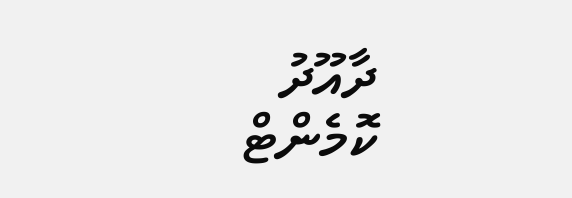ދާއޫދު
ކޮމެންޓް